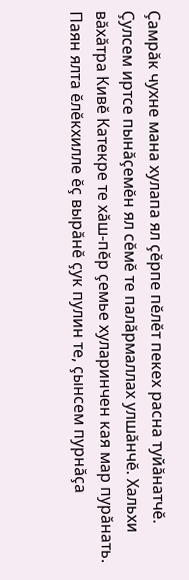Çамрăк чухне мана хулапа ял çĕрпе пĕлĕт пекех расна туйăнатчĕ. Çулсем иртсе пынăçемĕн ял сĕмĕ те палăрмаллах улшăнчĕ. Хальхи вăхăтра Кивĕ Катекре те хăш-пĕр çемье хуларинчен кая мар пурăнать. Паян ялта ĕлĕкхилле ĕç вырăнĕ çук пулин те, çынсем пурнăçа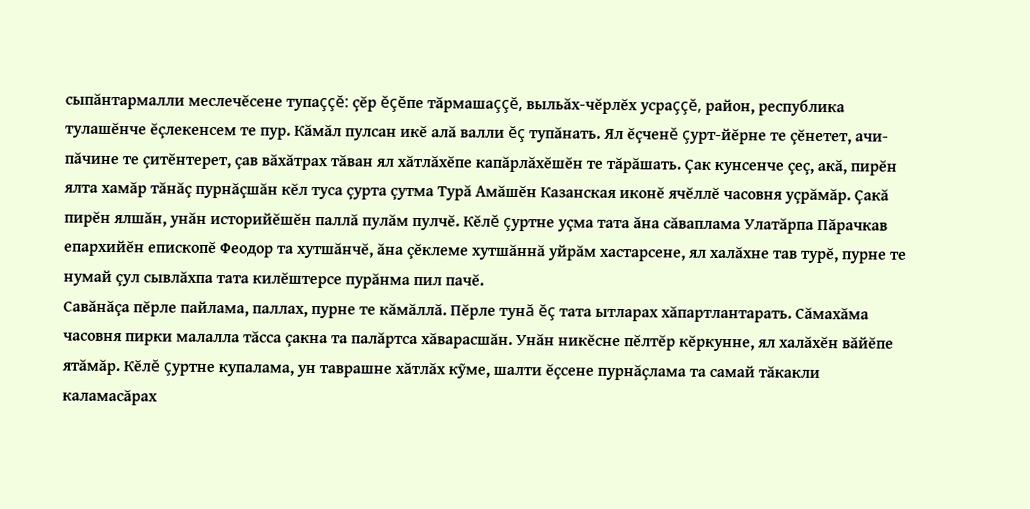сыпăнтармалли меслечĕсене тупаççĕ: çĕр ĕçĕпе тăрмашаççĕ, выльăх-чĕрлĕх усраççĕ, район, республика тулашĕнче ĕçлекенсем те пур. Кăмăл пулсан икĕ алă валли ĕç тупăнать. Ял ĕçченĕ çурт-йĕрне те çĕнетет, ачи-пăчине те çитĕнтерет, çав вăхăтрах тăван ял хăтлăхĕпе капăрлăхĕшĕн те тăрăшать. Çак кунсенче çеç, акă, пирĕн ялта хамăр тăнăç пурнăçшăн кĕл туса çурта çутма Турă Амăшĕн Казанская иконĕ ячĕллĕ часовня уçрăмăр. Çакă пирĕн ялшăн, унăн историйĕшĕн паллă пулăм пулчĕ. Кĕлĕ çуртне уçма тата ăна сăваплама Улатăрпа Пăрачкав епархийĕн епископĕ Феодор та хутшăнчĕ, ăна çĕклеме хутшăннă уйрăм хастарсене, ял халăхне тав турĕ, пурне те нумай çул сывлăхпа тата килĕштерсе пурăнма пил пачĕ.
Савăнăçа пĕрле пайлама, паллах, пурне те кăмăллă. Пĕрле тунă ĕç тата ытларах хăпартлантарать. Сăмахăма часовня пирки малалла тăсса çакна та палăртса хăварасшăн. Унăн никĕсне пĕлтĕр кĕркунне, ял халăхĕн вăйĕпе ятăмăр. Кĕлĕ çуртне купалама, ун таврашне хăтлăх кỹме, шалти ĕçсене пурнăçлама та самай тăкакли каламасăрах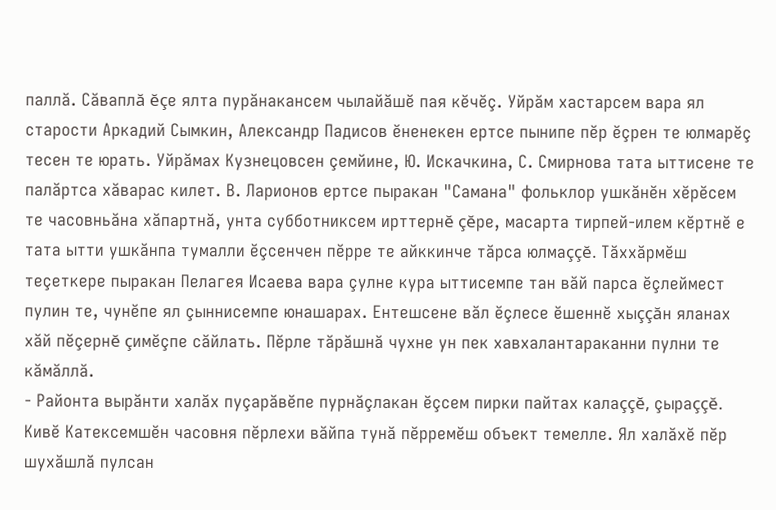паллă. Сăваплă ĕçе ялта пурăнакансем чылайăшĕ пая кĕчĕç. Уйрăм хастарсем вара ял старости Аркадий Сымкин, Александр Падисов ĕненекен ертсе пынипе пĕр ĕçрен те юлмарĕç тесен те юрать. Уйрăмах Кузнецовсен çемйине, Ю. Искачкина, С. Смирнова тата ыттисене те палăртса хăварас килет. В. Ларионов ертсе пыракан "Самана" фольклор ушкăнĕн хĕрĕсем те часовньăна хăпартнă, унта субботниксем ирттернĕ çĕре, масарта тирпей-илем кĕртнĕ е тата ытти ушкăнпа тумалли ĕçсенчен пĕрре те айккинче тăрса юлмаççĕ. Тăххăрмĕш теçеткере пыракан Пелагея Исаева вара çулне кура ыттисемпе тан вăй парса ĕçлеймест пулин те, чунĕпе ял çыннисемпе юнашарах. Ентешсене вăл ĕçлесе ĕшеннĕ хыççăн яланах хăй пĕçернĕ çимĕçпе сăйлать. Пĕрле тăрăшнă чухне ун пек хавхалантараканни пулни те кăмăллă.
- Районта вырăнти халăх пуçарăвĕпе пурнăçлакан ĕçсем пирки пайтах калаççĕ, çыраççĕ. Кивĕ Катексемшĕн часовня пĕрлехи вăйпа тунă пĕрремĕш объект темелле. Ял халăхĕ пĕр шухăшлă пулсан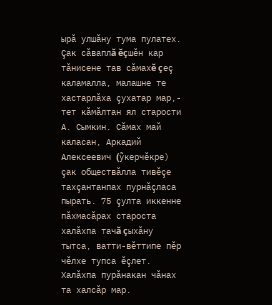ырă улшăну тума пулатех. Çак сăваплă ĕçшĕн кар тăнисене тав сăмахĕ çеç каламалла, малашне те хастарлăха çухатар мар,- тет кăмăлтан ял старости А. Сымкин. Сăмах май каласан, Аркадий Алексеевич (ỹкерчĕкре) çак обществăлла тивĕçе тахçантанпах пурнăçласа пырать. 75 çулта иккенне пăхмасăрах староста халăхпа тачă çыхăну тытса, ватти-вĕттипе пĕр чĕлхе тупса ĕçлет.
Халăхпа пурăнакан чăнах та халсăр мар.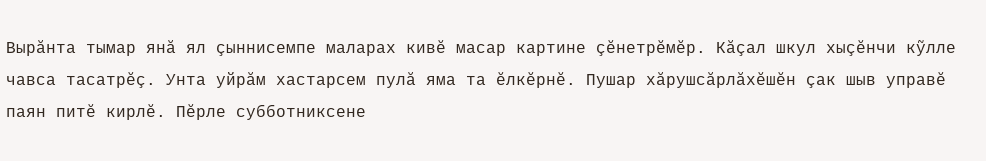Вырăнта тымар янă ял çыннисемпе маларах кивĕ масар картине çĕнетрĕмĕр. Кăçал шкул хыçĕнчи кỹлле чавса тасатрĕç. Унта уйрăм хастарсем пулă яма та ĕлкĕрнĕ. Пушар хăрушсăрлăхĕшĕн çак шыв управĕ паян питĕ кирлĕ. Пĕрле субботниксене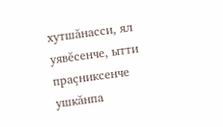хутшăнасси, ял уявĕсенче, ытти праçниксенче ушкăнпа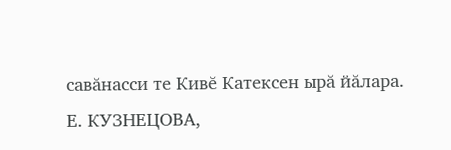савăнасси те Кивĕ Катексен ырă йăлара.
Е. КУЗНЕЦОВА,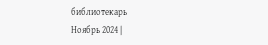библиотекарь
Ноябрь 2024 |